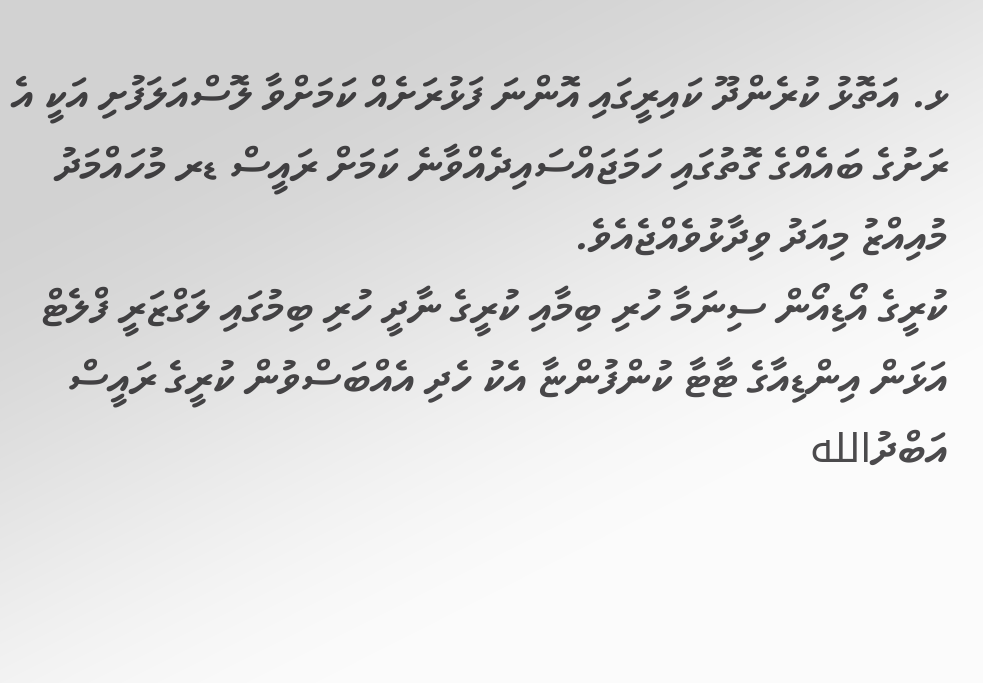ޅ. އަތޮޅު ކުރެންދޫ ކައިރީގައި އޮންނަ ފަޅުރަށެއް ކަމަށްވާ ލޮސްއަލަފުށި އަކީ އެ ރަށުގެ ބައެއްގެ ގޮތުގައި ހަމަޖައްސައިދެއްވާނެ ކަމަށް ރައީސް ޑރ މުހައްމަދު މުއިއްޒު މިއަދު ވިދާޅުވެއްޖެއެވެ.
ކުރީގެ އޯޑިއޯން ސިނަމާ ހުރި ބިމާއި ކުރީގެ ނާދީ ހުރި ބިމުގައި ލަގްޒަރީ ފްލެޓް އަޅަން އިންޑިއާގެ ޓާޓާ ކުންފުންޏާ އެކު ހެދި އެއްބަސްވުން ކުރީގެ ރައީސް އަބްދުالله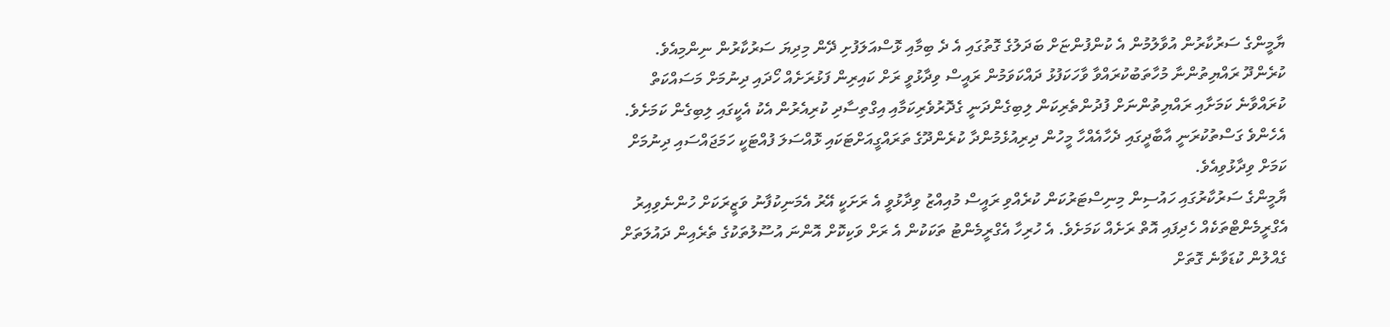ޔާމީންގެ ސަރުކާރުން އުވާލުމުން އެ ކުންފުންޏަށް ބަދަލުގެ ގޮތުގައި އެ ދެ ބިމާއި ޅޮސްއަލަފުށި ދޭން މިދިޔަ ސަރުކާރުން ނިންމިއެވެ.
ކުރެންދޫ ރައްޔިތުންނާ މުހާތަބުކުރައްވާ ވާހަކަފުޅު ދައްކަވަމުން ރައީސް ވިދާޅުވީ ރަށް ކައިރިން ފަޅުރަށެއް ހޯދައި ދިނުމަށް މަސައްކަތް ކުރައްވާނެ ކަމަށާއި ރައްޔިތުންނަށް ފުދުންތެރިކަން ލިބިގެންދަނީ ގެދޮރުވެރިކަމާއި އިގްތިސާދި ކުރިއެރުން އެކު އެކީގައި ލިބިގެން ކަމަށެވެ.
އެހެންވެ ގަސްތުކުރަނީ އާބާދީގައި ދެހާއެއްހާ މީހުން ދިރިއުޅެމުންދާ ކުރެންދޫގެ ތަރައްގީއަށްޓަކައި ޅޮއްސަލަ ފުއްޓަކީ ހަމަޖައްސައި ދިނުމަށް ކަމަށް ވިދާޅުވިއެވެ.
ޔާމީންގެ ސަރުކާރުގައި ހައުސިން މިނިސްޓަރުކަން ކުރެއްވި ރައީސް މުއިއްޒު ވިދާޅުވީ އެ ރަށަކީ އޭރު އެމަނިކުފާނު ވަޒީރަކަށް ހުންނެވިއިރު އެގްރީމެންޓްތަކެއް ހެދިފައި އޮތް ރަށެއް ކަމަށެވެ. އެ ހުރިހާ އެގްރީމެންޓު ތަކަކުން އެ ރަށް ވަކިކޮށް އޮންނަ އުސޫލުތަކުގެ ތެރެއިން ދައުލަތަށް ގެއްލުން ކުޑަވާނެ ގޮތަށް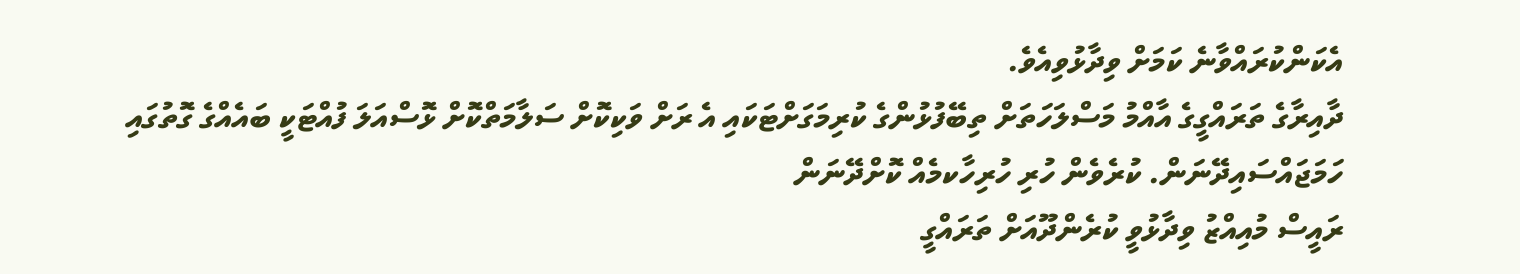އެކަންކުރައްވާނެ ކަމަށް ވިދާޅުވިއެވެ.
ދާއިރާގެ ތަރައްގީގެ އާއްމު މަސްލަހަތަށް ތިބޭފުޅުންގެ ކުރިމަގަށްޓަކައި އެ ރަށް ވަކިކޮށް ސަލާމަތްކޮށް ޅޮސްއަލަ ފުއްޓަކީ ބައެއްގެ ގޮތުގައި ހަމަޖައްސައިދޭނަން. ކުރެވެން ހުރި ހުރިހާކމެއް ކޮށްދޭނަން
ރައީސް މުއިއްޒު ވިދާޅުވީ ކުރެންދޫއަށް ތަރައްގީ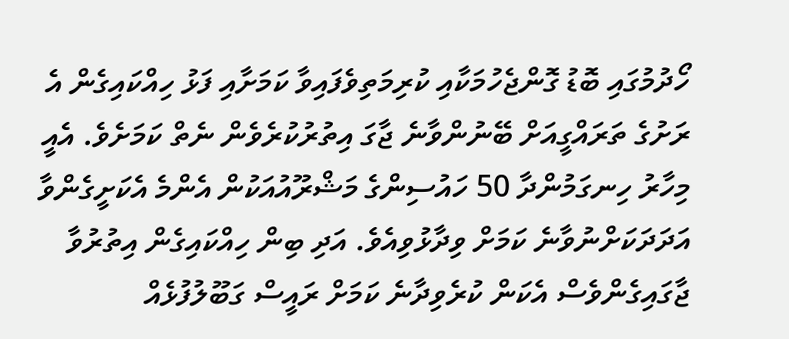ހޯދުމުގައި ބޮޑު ގޮންޖެހުމަކާއި ކުރިމަތިވެފައިވާ ކަމަށާއި ފަޅު ހިއްކައިގެން އެ ރަށުގެ ތަރައްގީއަށް ބޭނުންވާނެ ޖާގަ އިތުރުކުރެވެން ނެތް ކަމަށެވެ. އެއީ މިހާރު ހިނގަމުންދާ 50 ހައުސިންގެ މަޝްރޫއުއަކުން އެންމެ އެކަށީގެންވާ އަދަދަކަށްނުވާނެ ކަމަށް ވިދާޅުވިއެވެ. އަދި ބިން ހިއްކައިގެން އިތުރުވާ ޖާގައިގެންވެސް އެކަން ކުރެވިދާނެ ކަމަށް ރައީސް ގަބޫލުފުޅެއް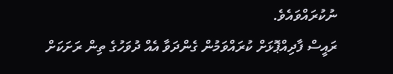ނުކުރައްވައެވެ.
ރައީސް ފާދިއްޕޮޅަށް ކުރައްވަމުން ގެންދަވާ އެއް ދުވަހުގެ ތިން ރަށަކަށް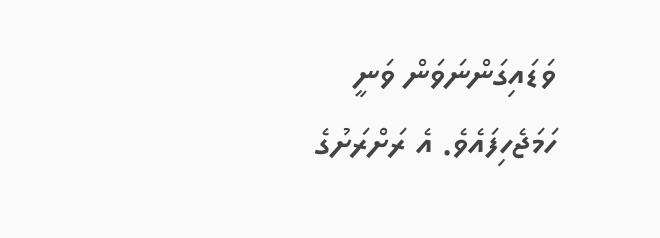ވަޑައިގަންނަވަން ވަނީ ހަމަޖެހިފައެވެ. އެ ރަށްރަށުގެ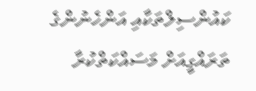ކައުންސިލްތަކާއި އަންހެނުންގެ ތަރައްގީއަށް މަސައްކަތްކުރާ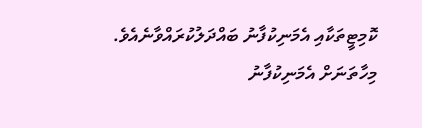ކޮމިޓީތަކާއި އެމަނިކުފާނު ބައްދަލުކުރައްވާނެއެވެ.
މިހާތަނަށް އެމަނިކުފާނު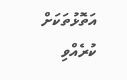އަތޮޅުތަކަށް ކުރެއްވި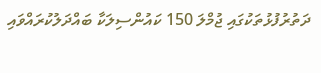ދަތުރުފުޅުތަކުގައި ޖުމްލަ 150 ކައުންސިލަކާ ބައްދަލުކުރައްވައި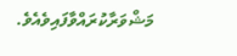މަޝްވަރާކުރައްވާފައިވެއެވެ.